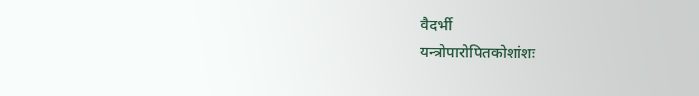वैदर्भी
यन्त्रोपारोपितकोशांशः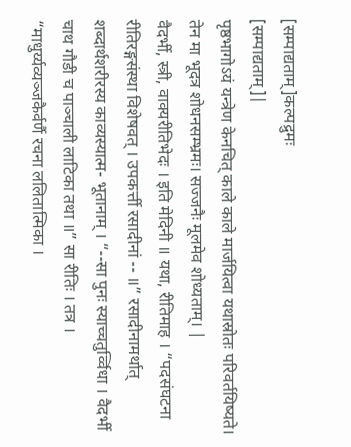[सम्पाद्यताम्]कल्पद्रुमः
[सम्पाद्यताम्]|
पृष्ठभागोऽयं यन्त्रेण केनचित् काले काले मार्जयित्वा यथास्रोतः परिवर्तयिष्यते। तेन मा भूदत्र शोधनसम्भ्रमः। सज्जनैः मूलमेव शोध्यताम्। |
वैदर्भी, स्त्री, वाक्यरीतिभेदः । इति मेदिनी ॥ यथा, रीतिमाह । “पदसंघटना रीतिरङ्गसंस्था विशेषवत् । उपकर्त्ती रसादीनां -- ॥” रसादीनामर्थात् शब्दार्थशरीरस्य काव्यस्यात्म- भूतानाम् । “--सा पुनः स्याच्चतुर्व्विधा । वैदर्भी चाथ गौडी च पाञ्चाली लाटिका तथा ॥” सा रीतिः । तत्र । “माधुर्य्यव्यञ्जकैर्वर्णै रचना ललितात्मिका ।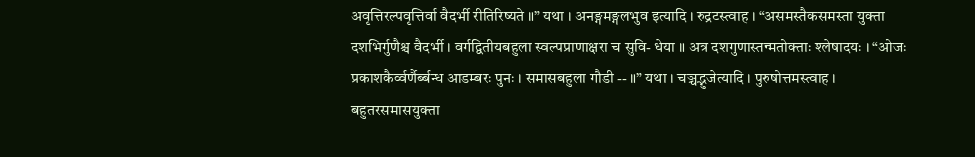अवृत्तिरल्पवृत्तिर्वा वैदर्भी रीतिरिष्यते ॥” यथा । अनङ्गमङ्गलभुव इत्यादि । रुद्रटस्त्वाह । “असमस्तैकसमस्ता युक्ता दशभिर्गुणैश्च वैदर्भी । वर्गद्वितीयबहुला स्वल्पप्राणाक्षरा च सुवि- धेया ॥ अत्र दशगुणास्तन्मतोक्ताः श्लेषादयः । “ओजः प्रकाशकैर्व्वर्णैर्ब्बन्ध आडम्बरः पुनः । समासबहुला गौडी -- ॥” यथा । चञ्चद्भुजेत्यादि । पुरुषोत्तमस्त्वाह । बहुतरसमासयुक्ता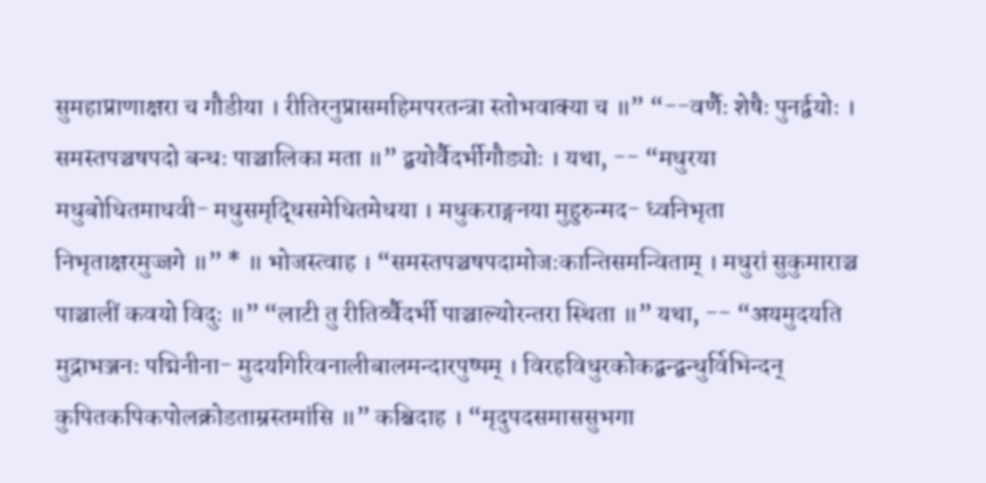सुमहाप्राणाक्षरा च गौडीया । रीतिरनुप्रासमहिमपरतन्त्रा स्तोभवाक्या च ॥” “--वर्णैः शेषैः पुनर्द्वयोः । समस्तपञ्चषपदो बन्धः पाञ्चालिका मता ॥” द्बयोर्वैदर्भीगौड्योः । यथा, -- “मधुरया मधुबोधितमाधवी- मधुसमृद्धिसमेधितमेधया । मधुकराङ्गनया मुहुरुन्मद- ध्वनिभृता निभृताक्षरमुज्जगे ॥” * ॥ भोजस्त्वाह । “समस्तपञ्चषपदामोजःकान्तिसमन्विताम् । मधुरां सुकुमाराञ्च पाञ्चालीं कवयो विदुः ॥” “लाटी तु रीतिर्व्वैदर्भी पाञ्चाल्योरन्तरा स्थिता ॥” यथा, -- “अयमुदयति मुद्राभञ्जनः पद्मिनीना- मुदयगिरिवनालीबालमन्दारपुष्पम् । विरहविधुरकोकद्बन्द्बन्धुर्विभिन्दन् कुपितकपिकपोलक्रोडताम्रस्तमांसि ॥” कश्चिदाह । “मृदुपदसमाससुभगा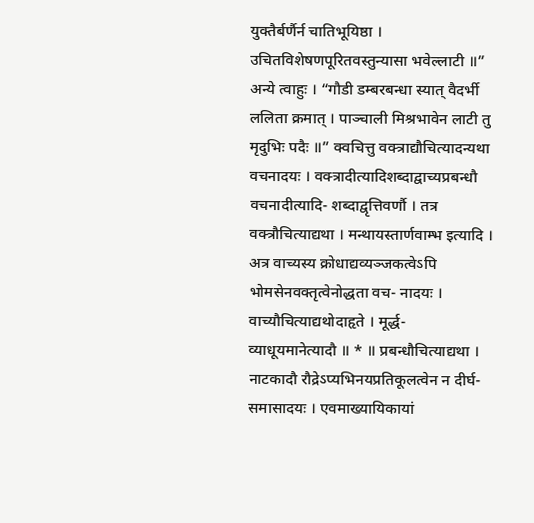युक्तैर्बर्णैर्न चातिभूयिष्ठा । उचितविशेषणपूरितवस्तुन्यासा भवेल्लाटी ॥” अन्ये त्वाहुः । “गौडी डम्बरबन्धा स्यात् वैदर्भी ललिता क्रमात् । पाञ्चाली मिश्रभावेन लाटी तु मृदुभिः पदैः ॥” क्वचित्तु वक्त्राद्यौचित्यादन्यथा वचनादयः । वक्त्रादीत्यादिशब्दाद्वाच्यप्रबन्धौ वचनादीत्यादि- शब्दाद्वृत्तिवर्णौ । तत्र वक्त्रौचित्याद्यथा । मन्थायस्तार्णवाम्भ इत्यादि । अत्र वाच्यस्य क्रोधाद्यव्यञ्जकत्वेऽपि भोमसेनवक्तृत्वेनोद्धता वच- नादयः । वाच्यौचित्याद्यथोदाहृते । मूर्द्ध- व्याधूयमानेत्यादौ ॥ * ॥ प्रबन्धौचित्याद्यथा । नाटकादौ रौद्रेऽप्यभिनयप्रतिकूलत्वेन न दीर्घ- समासादयः । एवमाख्यायिकायां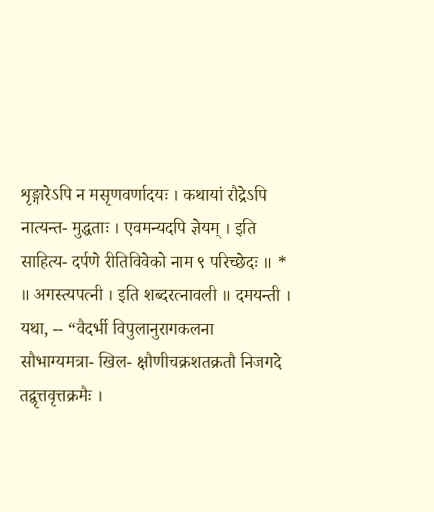शृङ्गारेऽपि न मसृणवर्णादयः । कथायां रौद्रेऽपि नात्यन्त- मुद्धताः । एवमन्यदपि ज्ञेयम् । इति साहित्य- दर्पणे रीतिविवेको नाम ९ परिच्छेदः ॥ * ॥ अगस्त्यपत्नी । इति शब्दरत्नावली ॥ दमयन्ती । यथा, -- “वैदर्भी विपुलानुरागकलना सौभाग्यमत्रा- खिल- क्षौणीचक्रशतक्रतौ निजगदे तद्वृत्तवृत्तक्रमैः ।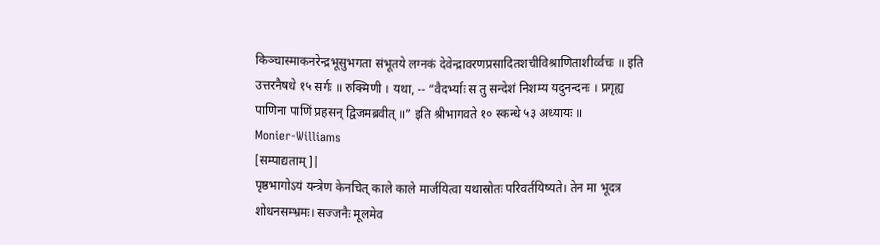किञ्चास्माकनरेन्द्रभूसुभगता संभूतये लग्नकं देवेन्द्रावरणप्रसादितशचीविश्राणिताशीर्व्वचः ॥ इति उत्तरनैषधे १५ सर्गः ॥ रुक्मिणी । यथा, -- “वैदर्भ्याः स तु सन्देशं निशम्य यदुनन्दनः । प्रगृह्य पाणिना पाणिं प्रहसन् द्विजमब्रवीत् ॥” इति श्रीभागवते १० स्कन्धे ५३ अध्यायः ॥
Monier-Williams
[सम्पाद्यताम्]|
पृष्ठभागोऽयं यन्त्रेण केनचित् काले काले मार्जयित्वा यथास्रोतः परिवर्तयिष्यते। तेन मा भूदत्र शोधनसम्भ्रमः। सज्जनैः मूलमेव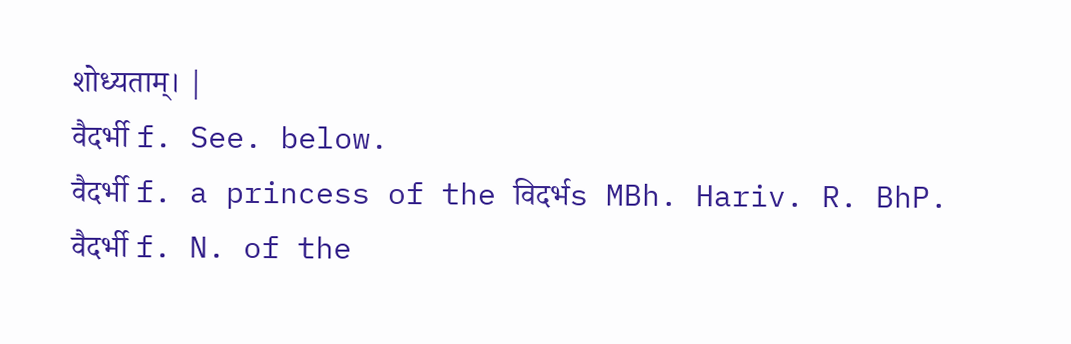शोध्यताम्। |
वैदर्भी f. See. below.
वैदर्भी f. a princess of the विदर्भs MBh. Hariv. R. BhP.
वैदर्भी f. N. of the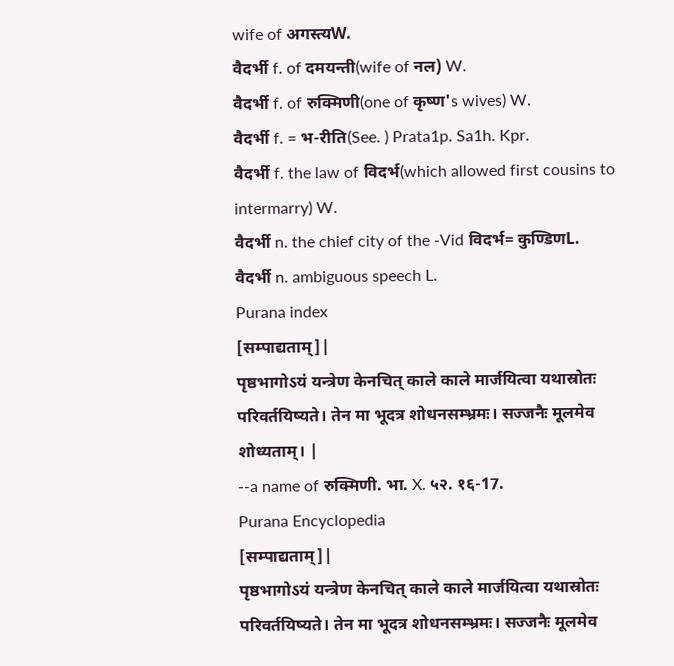wife of अगस्त्यW.
वैदर्भी f. of दमयन्ती(wife of नल) W.
वैदर्भी f. of रुक्मिणी(one of कृष्ण's wives) W.
वैदर्भी f. = भ-रीति(See. ) Prata1p. Sa1h. Kpr.
वैदर्भी f. the law of विदर्भ(which allowed first cousins to intermarry) W.
वैदर्भी n. the chief city of the -Vid विदर्भ= कुण्डिणL.
वैदर्भी n. ambiguous speech L.
Purana index
[सम्पाद्यताम्]|
पृष्ठभागोऽयं यन्त्रेण केनचित् काले काले मार्जयित्वा यथास्रोतः परिवर्तयिष्यते। तेन मा भूदत्र शोधनसम्भ्रमः। सज्जनैः मूलमेव शोध्यताम्। |
--a name of रुक्मिणी. भा. X. ५२. १६-17.
Purana Encyclopedia
[सम्पाद्यताम्]|
पृष्ठभागोऽयं यन्त्रेण केनचित् काले काले मार्जयित्वा यथास्रोतः परिवर्तयिष्यते। तेन मा भूदत्र शोधनसम्भ्रमः। सज्जनैः मूलमेव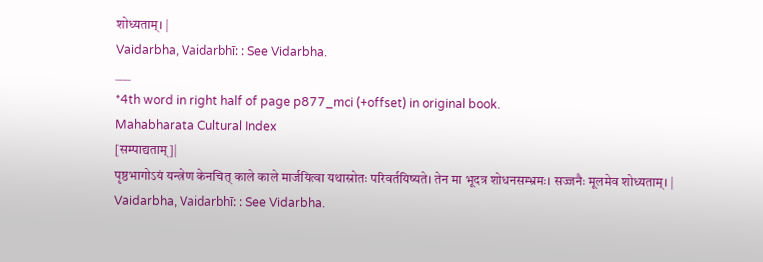शोध्यताम्। |
Vaidarbha, Vaidarbhī: : See Vidarbha.
___
*4th word in right half of page p877_mci (+offset) in original book.
Mahabharata Cultural Index
[सम्पाद्यताम्]|
पृष्ठभागोऽयं यन्त्रेण केनचित् काले काले मार्जयित्वा यथास्रोतः परिवर्तयिष्यते। तेन मा भूदत्र शोधनसम्भ्रमः। सज्जनैः मूलमेव शोध्यताम्। |
Vaidarbha, Vaidarbhī: : See Vidarbha.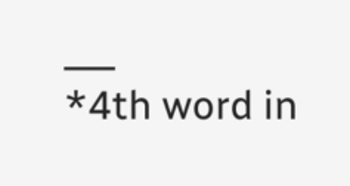___
*4th word in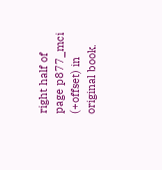right half of page p877_mci (+offset) in original book.